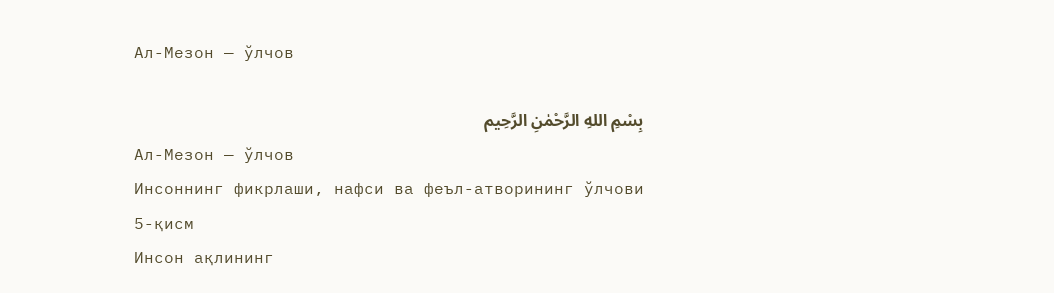Ал-Мезон — ўлчов

بِسْمِ اللهِ الرَّحْمٰنِ الرَّحِيم
Ал-Мезон — ўлчов
Инсоннинг фикрлаши, нафси ва феъл-атворининг ўлчови
5-қисм
Инсон ақлининг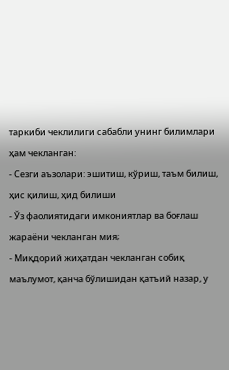таркиби чеклилиги сабабли унинг билимлари ҳам чекланган:
- Сезги аъзолари: эшитиш, кўриш, таъм билиш, ҳис қилиш, ҳид билиши
- Ўз фаолиятидаги имкониятлар ва боғлаш жараёни чекланган мия;
- Миқдорий жиҳатдан чекланган собиқ маълумот, қанча бўлишидан қатъий назар, у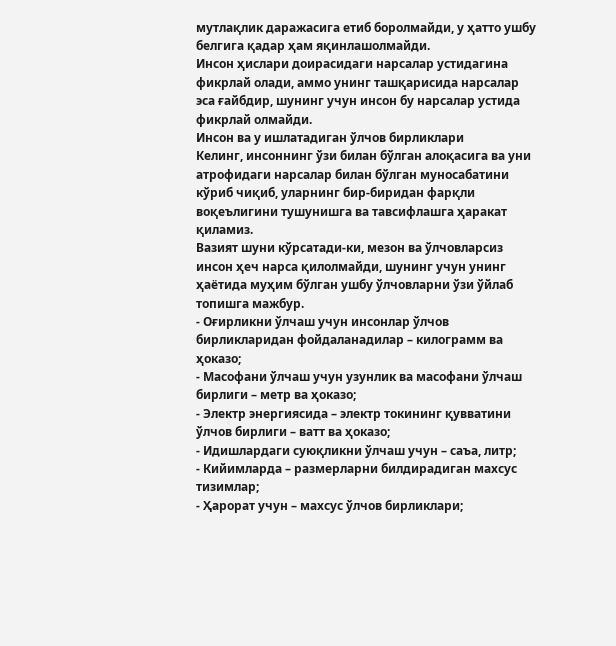мутлақлик даражасига етиб боролмайди, у ҳатто ушбу белгига қадар ҳам яқинлашолмайди.
Инсон ҳислари доирасидаги нарсалар устидагина фикрлай олади, аммо унинг ташқарисида нарсалар эса ғайбдир, шунинг учун инсон бу нарсалар устида фикрлай олмайди.
Инсон ва у ишлатадиган ўлчов бирликлари
Келинг, инсоннинг ўзи билан бўлган алоқасига ва уни атрофидаги нарсалар билан бўлган муносабатини кўриб чиқиб, уларнинг бир-биридан фарқли воқеълигини тушунишга ва тавсифлашга ҳаракат қиламиз.
Вазият шуни кўрсатади-ки, мезон ва ўлчовларсиз инсон ҳеч нарса қилолмайди, шунинг учун унинг ҳаётида муҳим бўлган ушбу ўлчовларни ўзи ўйлаб топишга мажбур.
- Оғирликни ўлчаш учун инсонлар ўлчов бирликларидан фойдаланадилар – килограмм ва ҳоказо;
- Масофани ўлчаш учун узунлик ва масофани ўлчаш бирлиги – метр ва ҳоказо;
- Электр энергиясида – электр токининг қувватини ўлчов бирлиги – ватт ва ҳоказо;
- Идишлардаги суюқликни ўлчаш учун – саъа, литр;
- Кийимларда – размерларни билдирадиган махсус тизимлар;
- Ҳарорат учун – махсус ўлчов бирликлари;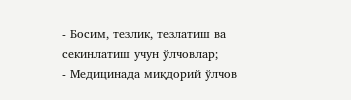- Босим, тезлик, тезлатиш ва секинлатиш учун ўлчовлар;
- Медицинада миқдорий ўлчов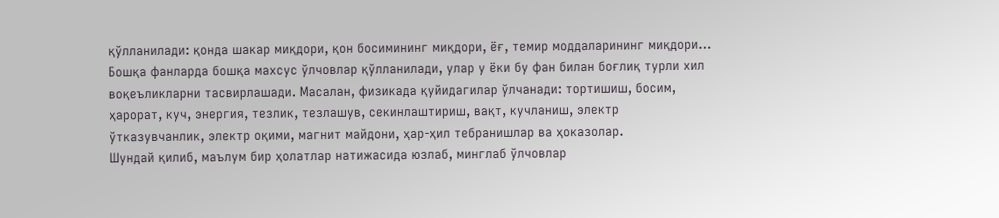қўлланилади: қонда шакар миқдори, қон босимининг миқдори, ёғ, темир моддаларининг миқдори…
Бошқа фанларда бошқа махсус ўлчовлар қўлланилади, улар у ёки бу фан билан боғлиқ турли хил воқеъликларни тасвирлашади. Масалан, физикада қуйидагилар ўлчанади: тортишиш, босим, ҳарорат, куч, энергия, тезлик, тезлашув, секинлаштириш, вақт, кучланиш, электр ўтказувчанлик, электр оқими, магнит майдони, ҳар-ҳил тебранишлар ва ҳоказолар.
Шундай қилиб, маълум бир ҳолатлар натижасида юзлаб, минглаб ўлчовлар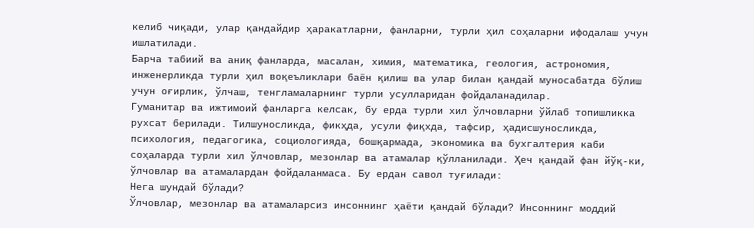келиб чиқади, улар қандайдир ҳаракатларни, фанларни, турли ҳил соҳаларни ифодалаш учун ишлатилади.
Барча табиий ва аниқ фанларда, масалан, химия, математика, геология, астрономия, инженерликда турли ҳил воқеъликлари баён қилиш ва улар билан қандай муносабатда бўлиш учун оғирлик, ўлчаш, тенгламаларнинг турли усулларидан фойдаланадилар.
Гуманитар ва ижтимоий фанларга келсак, бу ерда турли хил ўлчовларни ўйлаб топишликка рухсат берилади. Тилшуносликда, фикҳда, усули фиқхда, тафсир, ҳадисшуносликда, психология, педагогика, социологияда, бошқармада, экономика ва бухгалтерия каби соҳаларда турли хил ўлчовлар, мезонлар ва атамалар қўлланилади. Ҳеч қандай фан йўқ-ки, ўлчовлар ва атамалардан фойдаланмаса. Бу ердан савол туғилади:
Нега шундай бўлади?
Ўлчовлар, мезонлар ва атамаларсиз инсоннинг ҳаёти қандай бўлади? Инсоннинг моддий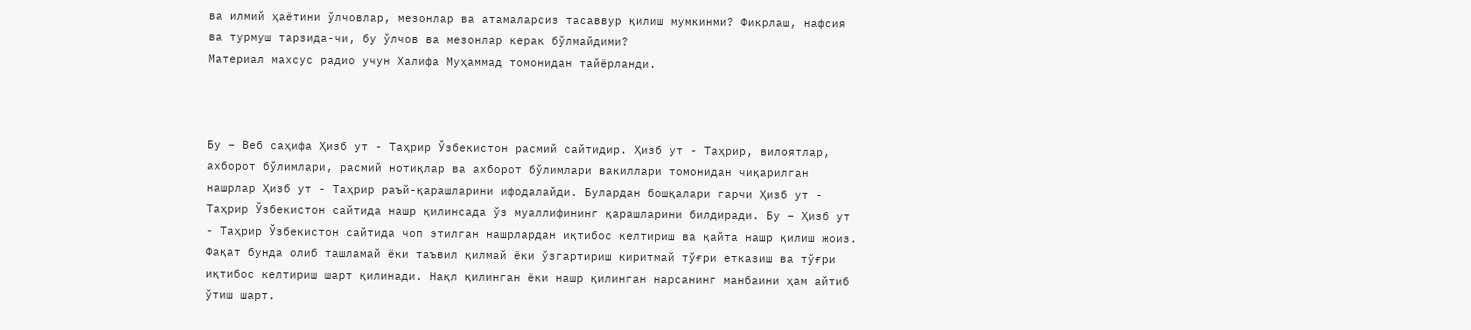ва илмий ҳаётини ўлчовлар, мезонлар ва атамаларсиз тасаввур қилиш мумкинми? Фикрлаш, нафсия ва турмуш тарзида-чи, бу ўлчов ва мезонлар керак бўлмайдими?
Материал махсус радио учун Халифа Муҳаммад томонидан тайёрланди.



Бу – Веб саҳифа Ҳизб ут - Таҳрир Ўзбекистон расмий сайтидир. Ҳизб ут - Таҳрир, вилоятлар, ахборот бўлимлари, расмий нотиқлар ва ахборот бўлимлари вакиллари томонидан чиқарилган нашрлар Ҳизб ут - Таҳрир раъй-қарашларини ифодалайди. Булардан бошқалари гарчи Ҳизб ут - Таҳрир Ўзбекистон сайтида нашр қилинсада ўз муаллифининг қарашларини билдиради. Бу – Ҳизб ут - Таҳрир Ўзбекистон сайтида чоп этилган нашрлардан иқтибос келтириш ва қайта нашр қилиш жоиз. Фақат бунда олиб ташламай ёки таъвил қилмай ёки ўзгартириш киритмай тўғри етказиш ва тўғри иқтибос келтириш шарт қилинади. Нақл қилинган ёки нашр қилинган нарсанинг манбаини ҳам айтиб ўтиш шарт.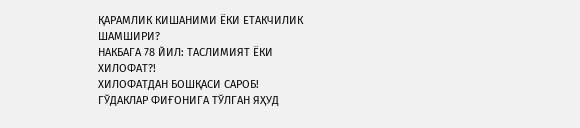ҚАРАМЛИК КИШАНИМИ ЁКИ ЕТАКЧИЛИК ШАМШИРИ?
НАКБАГА 78 ЙИЛ: ТАСЛИМИЯТ ЁКИ ХИЛОФАТ?!
ХИЛОФАТДАН БОШҚАСИ САРОБ!
ГЎДАКЛАР ФИҒОНИГА ТЎЛГАН ЯҲУД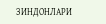ЗИНДОНЛАРИ